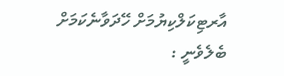އާރޓިކަލްކިޔުމަށް ހޭދަވާނެކަމަށް ބެލެވެނީ :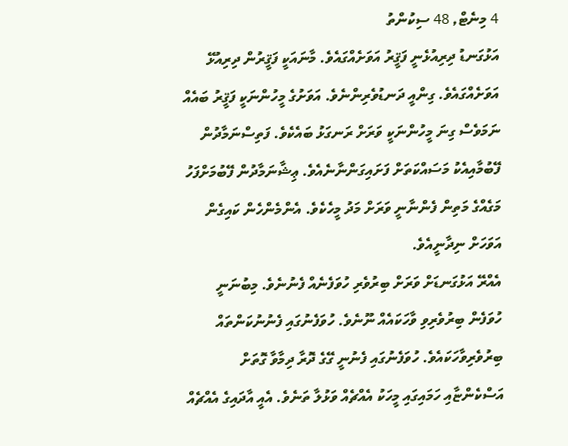4 މިނެޓް, 48 ސިކުންތު
އަޅުގަނޑު ދިރިއުޅެނީ ފަޤީރު އަވަށެއްގައެވެ. މާނައަކީ ފަޤީރުން ދިރިއުޅޭ އަވަށެއްގައެވެ. ގިންއީ ދަނޑުވެރިންނެވެ. އަވަށުގެ މީހުންނަކީ ފަޤީރު ބައެއް ނަމަވެސް ގިނަ މީހުންނަކީ ވަރަށް ރަނގަޅު ބައެކެވެ. ފަތިސްނަމާދުން ފޭބުމާއިއެކު މަސައްކަތަށް ފަށައިގަންނާނެއެވެ. ޢިޝާނަމާދުން ފޭބުމަށްފަހު މަގެއްގެ މަތިން ފެންނާނީ ވަރަށް މަދު މީހެކެވެ. އެންމެންހެން ކައިގެން އަވަހަށް ނިދާނީއެވެ.
އެއްރޭ އަޅުގަނޑަށް ވަރަށް ބިރުވެރި ހުވަފެނެއް ފެނުނެވެ. މިބުނަނީ ހުވަފެން ބިރުވެރިވި ވާހަކައެއް ނޫނެވެ. ހުވަފެނުގައި ފެނުނުކަންތައް ބިރުވެރިވާހަކައެވެ. ހުވަފެނުގައި ފެނުނީ ގޭގެ ދޮރާ ދިމާވާ ގޮތަށް އަސްކެންޏާއި ހަމައިގައި މީހަކު އެއްޗެއް ވަޅުލާ ތަނެވެ. އެއީ އާދައިގެ އެއްޗެއް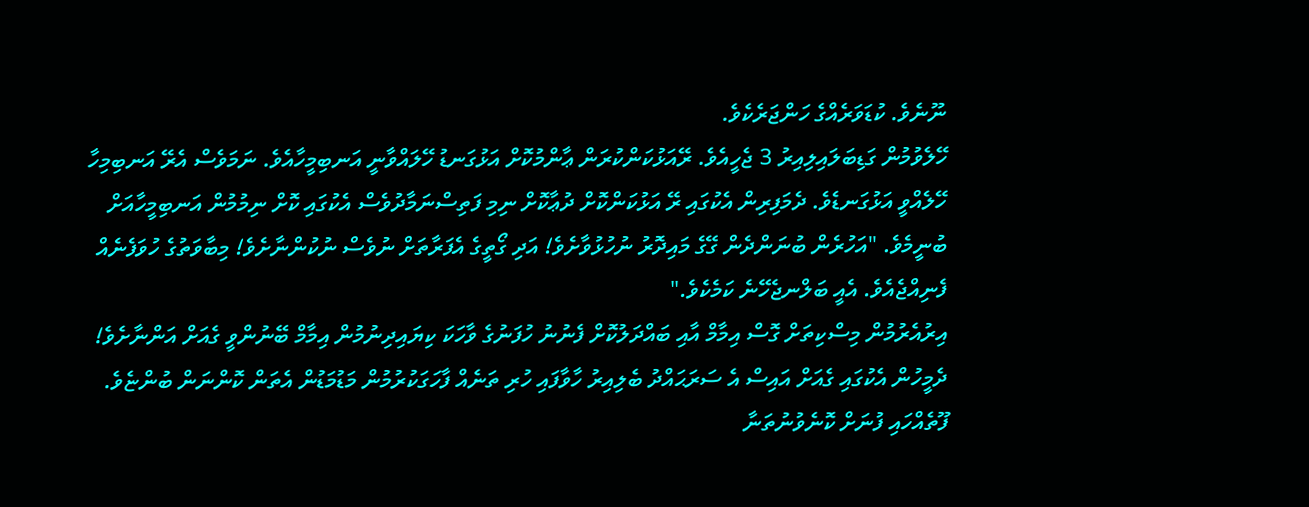ނޫނެވެ. ކުޑަވަރެއްގެ ހަންޖަރެކެވެ.
ހޭލެވުމުން ގަޑިބަލައިލިއިރު 3 ޖެހީއެވެ. ރޭއަޅުކަންކުރަން ޢާންމުކޮށް އަޅުގަނޑު ހޭލައްވާނީ އަނބިމީހާއެވެ. ނަމަވެސް އެރޭ އަނބިމިހާ ހޭލެއްވީ އަޅުގަނޑެވެ. ދެމަފިރިން އެކުގައި ރޭ އަޅުކަންކޮށް ދުޢާކޮށް ނިމި ފަތިސްނަމާދުވެސް އެކުގައި ކޮށް ނިމުމުން އަނބިމީހާއަށް ބުނީމެވެ. "އަހުރެން ބުނަންދެން ގޭގެ މައިދޮރު ނުހުޅުވާށެވެ! އަދި ގޯތީގެ އެފަރާތަށް ނުވެސް ނުކުންނާށެވެ! މިބާވަތުގެ ހުވަފެނެއް ފެނިއްޖެއެވެ. އެއީ ބަލްނޖެހޭނެ ކަމެކެވެ."
އިރުއެރުމުން މިސްކިތަށް ގޮސް އިމާމް އާއި ބައްދަލުކޮށް ފެނުނު ހުފަނުގެ ވާހަކަ ކިޔައިދިނުމުން އިމާމް ބޭނުންވީ ގެއަށް އަންނާށެވެ! ދެމީހުން އެކުގައި ގެއަށް އައިސް އެ ސަރަޙައްދު ބެލިއިރު ހާވާފައި ހުރި ތަނެއް ފާހަގަކުރުމުން މަޑުމަޑުން އެތަން ކޮންނަން ބުންޏެވެ. ފޫތެއްހައި ފުނަށް ކޮނެވުނުތަނާ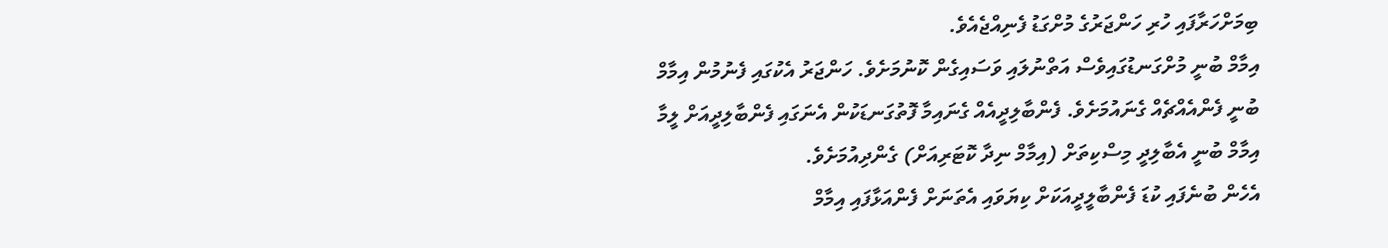ބިމަށްހަރާފައި ހުރި ހަންޖަރުގެ މުށްގަޑު ފެނިއްޖެއެވެ.
އިމާމް ބުނީ މުށްގަނޑުގައިވެސް އަތްނުލައި ވަސައިގެން ކޮނުމަށެވެ. ހަންޖަރު އެކުގައި ފެނުމުން އިމާމް ބުނީ ފެންއެއްޗެއް ގެނައުމަށެވެ. ފެންބާލިދީއެއް ގެނައިމާ ފޮތުގަނޑަކުން އެނަގައި ފެންބާލިދީއަށް ލީމާ އިމާމް ބުނީ އެބާލިދީ މިސްކިތަށް (އިމާމް ނިދާ ކޮޓަރިއަށް) ގެންދިއުމަށެވެ.
އެހެން ބުނެފައި ކުޑަ ފެންބާލީދީއަކަށް ކިޔަވައި އެތަނަށް ފެންއަޅާފައި އިމާމް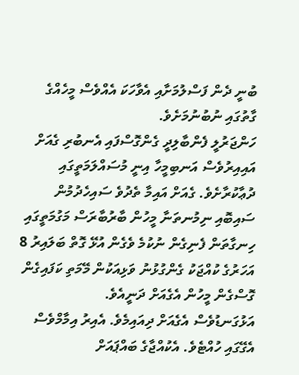ބުނީ ދެން ފަސްލުމަށާއި އެވާހަކަ އެއްވެސް މީހެއްގެ ގާތުގައި ނުބުނުމަށެވެ.
ހަންޖަރުލީ ފެންބާލިދީ ގެންގޮސްފައި އެނބުރި ގެއަށް އައިއިރުވެސް އަނބިމީހާ އިނީ މުސައްލަމަތީގައި ދުޢާކުރާށެވެ. ގެއަށް އައިމާ ތެދުވެ ސައިހެދުމުން ސައިބޮއި ނިމުނތަނާ މީހުން ބާރުބާރަސް މަގުމަތީގައި ހިނގާތަން ފެނިގެން ނުކުމެ ވެގެން އުޅޭ ގޮތް ބަލައިރު 8 އަހަރުގެ ކުއްޖަކު ގެންގުޅުނު ވަޅިއަކުން މޭމަތި ކަފައިގެން ގޮސްގެން މީހުން އެގެއަށް ދަނީއެވެ.
އަޅުގަނޑުވެސް އެގެއަށް ދިއައިމެވެ. އެއިރު އިމާމްވެސް އެގޭގައި ހުއްޓެވެ. އެކުއްޖާގެ ބައްޕައަށް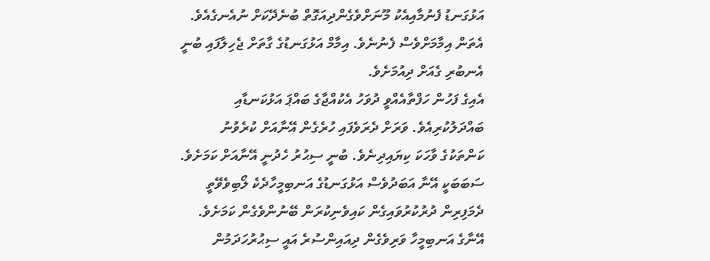އަޅުގަނޑު ފެނުމާއިއެކު މޫނަށްވެގެންދިއަގޮތް ބުނެދޭކަށް ނުއެނގެއެވެ. އެތަން އިމާމަށްވެސް ފެނުނެވެ. އިމާމް އަޅުގަނޑުގެ ގާތަށް ޖެހިލާފައި ބުނީ އެނބުރި ގެއަށް ދިއުމަށެވެ.
އެއިގެ ފަހުން ހަފްތާއެއްވީ ދުވަހު އެކުއްޖާގެ ބައްޕަ އަޅުކަނޑާއި ބައްދަލުކުރިއެވެ. ވަރަށް ދެރަވެފައި ހުރެގެން އޭނާއަށް ކުރެވުނު ކަންތަކުގެ ވާހަކަ ކިޔައިދިނެވެ. ބުނީ ސިޙުރު ހެދުނީ އޭނާއަށް ކަމަށެވެ. ސަބަބަކީ އޭނާ އަބަދުވެސް އަޅުގަނޑުގެ އަނބިމީހާދެކެ ލޯބިވެވޭތީ ދެމަފިރިން ދުރުކުރުވައިގެން ކައިވެނިކުރަން ބޭނުންވެގެން ކަމަށެވެ. އޭނާގެ އަނބިމީހާ ވަރިވެގެން ދިއައިންސުރެ އައީ ސިޙުރުހަދަމުން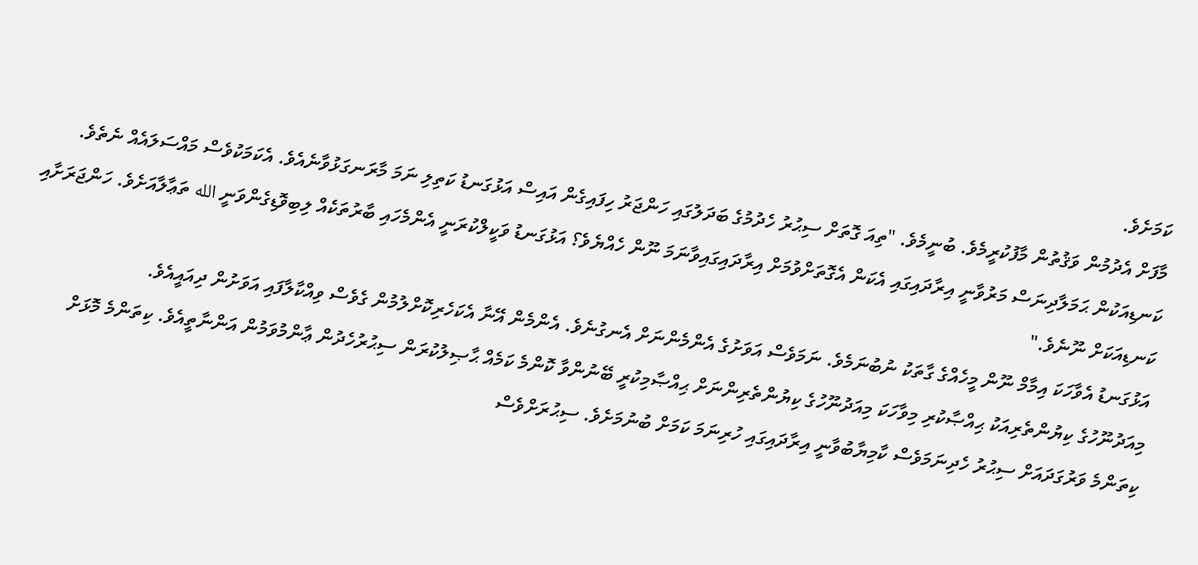ކަމަށެވެ.
މާފަށް އެދުމުން ވަޤުތުން މާފުކުރީމެވެ. ބުނީމެވެ. "ތިއަ ގޮތަށް ސިޙުރު ހެދުމުގެ ބަދަލުގައި ހަންޖަރު ހިފައިގެން އައިސް އަޅުގަނޑު ކަތިލި ނަމަ މާރަނގަޅުވާނެއެވެ. އެކަމަކުވެސް މައްސަލައެއް ނެތެވެ. ކަނޑިއަކުން ޙަމަލާދިނަސް މަރުވާނީ އިރާދައިގައި އެކަން އެގޮތަށްވުމަށް އިރާދައިގައިވާނަމަ ނޫން ހެއްޔެވެ؟ އަޅުގަނޑު ވަކީލްކުރަނީ އެންމެހައި ބާރުތަކެއް ލިބިވޮޑިގެންވަނީ الله ތަޢާލާއަށެވެ. ހަންޖަރަށާއި ކަނޑިއަކަށް ނޫނެވެ."
އަޅުގަނޑު އެވާހަކަ އިމާމް ނޫން މީހެއްގެ ގާތަކު ނުބުނަމެވެ. ނަމަވެސް އަވަށުގެ އެންމެންނަށް އެނގުނެވެ. އެންމެން އޭނާ އެކަހެރިކޮށްލުމުން ގެވެސް ވިއްކާލާފައި އަވަށުން ދިއައީއެވެ.
މިއަދުނޫހުގެ ކިޔުންތެރިއަކު ޙިއްޞާކުރި މިވާހަކަ މިއަދުނޫހުގެ ކިޔުންތެރިންނަށް ޙިއްޞާމިކުރީ ބޭނުންވާ ކޮންމެ ކަމެއް ޙާޞިލުކުރަން ސިޙުރުހެދުން ޢާންމުވަމުން އަންނާތީއެވެ. ކިތަންމެ މޮޅަށް ކިތަންމެ ވަރުގަދައަށް ސިޙުރު ހެދިނަމަވެސް ކާމިޔާބުވާނީ އިރާދައިގައި ހުރިނަމަ ކަމަށް ބުނުމަށެވެ. ސިޙުރަށްވެސް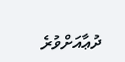ދުޢާއަށްވުރެ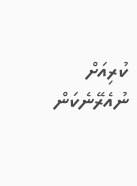ކުރިއަށް ނުއެރޭނެކަން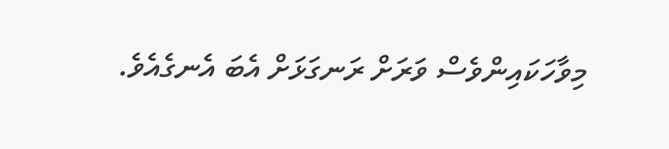މިވާހަކައިންވެސް ވަރަށް ރަނގަޅަށް އެބަ އެނގެއެވެ.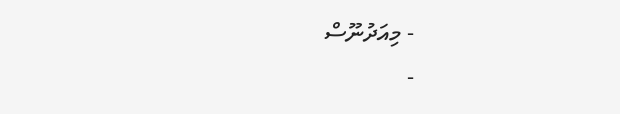- މިއަދުނޫސް
-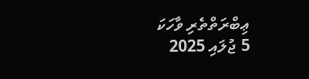ޢިބްރަތްތެރި ވާހަކަ
5 ޖުލައި 2025